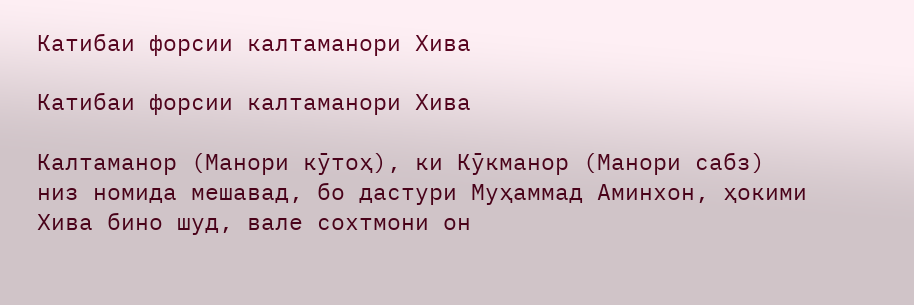Катибаи форсии калтаманори Хива

Катибаи форсии калтаманори Хива

Калтаманор (Манори кӯтоҳ), ки Кӯкманор (Манори сабз) низ номида мешавад, бо дастури Муҳаммад Аминхон, ҳокими Хива бино шуд, вале сохтмони он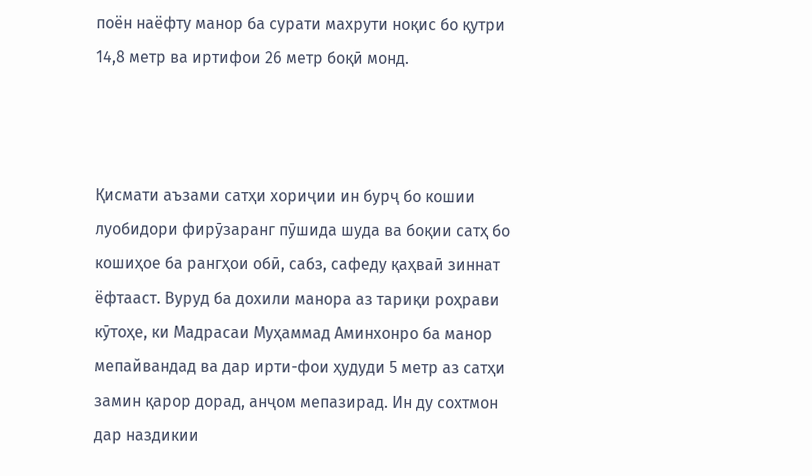поён наёфту манор ба сурати махрути ноқис бо қутри 14,8 метр ва иртифои 26 метр боқӣ монд.



Қисмати аъзами сатҳи хориҷии ин бурҷ бо кошии луобидори фирӯзаранг пӯшида шуда ва боқии сатҳ бо кошиҳое ба рангҳои обӣ, сабз, сафеду қаҳваӣ зиннат ёфтааст. Вуруд ба дохили манора аз тариқи роҳрави кӯтоҳе, ки Мадрасаи Муҳаммад Аминхонро ба манор мепайвандад ва дар ирти-фои ҳудуди 5 метр аз сатҳи замин қарор дорад, анҷом мепазирад. Ин ду сохтмон дар наздикии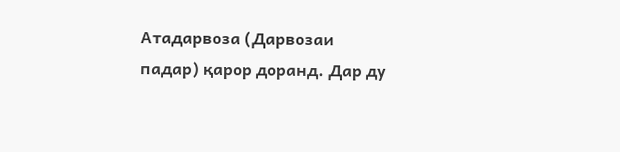Атадарвоза (Дарвозаи падар) қарор доранд. Дар ду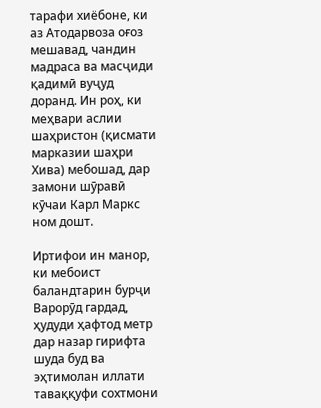тарафи хиёбоне, ки аз Атодарвоза оғоз мешавад, чандин мадраса ва масҷиди қадимӣ вуҷуд доранд. Ин роҳ, ки меҳвари аслии шаҳристон (қисмати марказии шаҳри Хива) мебошад, дар замони шӯравӣ кӯчаи Карл Маркс ном дошт.

Иртифои ин манор, ки мебоист баландтарин бурҷи Варорӯд гардад, ҳудуди ҳафтод метр дар назар гирифта шуда буд ва эҳтимолан иллати таваққуфи сохтмони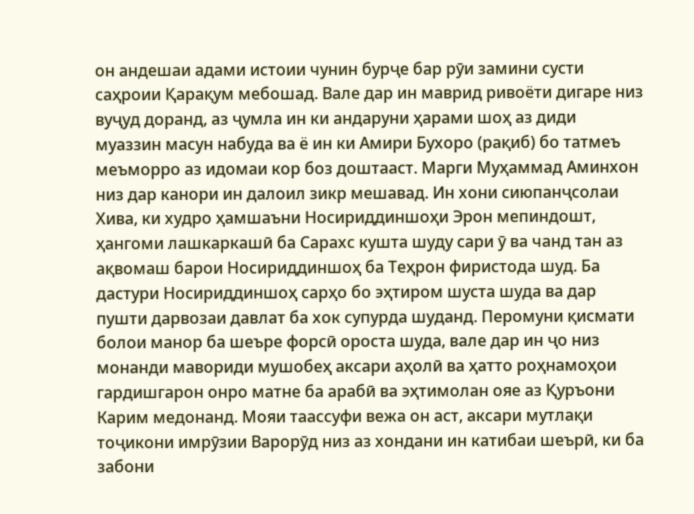он андешаи адами истоии чунин бурҷе бар рӯи замини сусти саҳроии Қарақум мебошад. Вале дар ин маврид ривоёти дигаре низ вуҷуд доранд, аз ҷумла ин ки андаруни ҳарами шоҳ аз диди муаззин масун набуда ва ё ин ки Амири Бухоро (рақиб) бо татмеъ меъморро аз идомаи кор боз доштааст. Марги Муҳаммад Аминхон низ дар канори ин далоил зикр мешавад. Ин хони сиюпанҷсолаи Хива, ки худро ҳамшаъни Носириддиншоҳи Эрон мепиндошт, ҳангоми лашкаркашӣ ба Сарахс кушта шуду сари ӯ ва чанд тан аз ақвомаш барои Носириддиншоҳ ба Теҳрон фиристода шуд. Ба дастури Носириддиншоҳ сарҳо бо эҳтиром шуста шуда ва дар пушти дарвозаи давлат ба хок супурда шуданд. Перомуни қисмати болои манор ба шеъре форсӣ ороста шуда, вале дар ин ҷо низ монанди мавориди мушобеҳ аксари аҳолӣ ва ҳатто роҳнамоҳои гардишгарон онро матне ба арабӣ ва эҳтимолан ояе аз Қуръони Карим медонанд. Мояи таассуфи вежа он аст, аксари мутлақи тоҷикони имрӯзии Варорӯд низ аз хондани ин катибаи шеърӣ, ки ба забони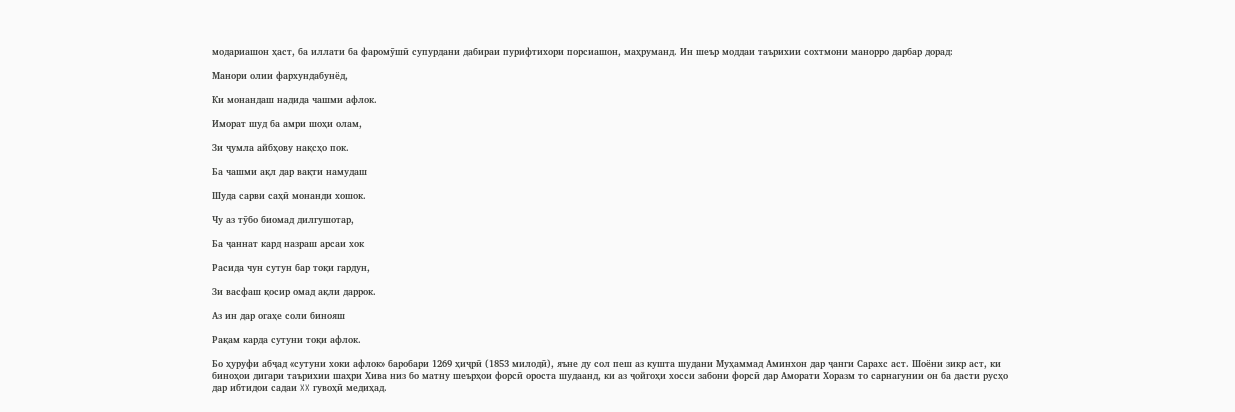модариашон ҳаст, ба иллати ба фаромӯшӣ супурдани дабираи пурифтихори порсиашон, маҳруманд. Ин шеър моддаи таърихии сохтмони манорро дарбар дорад:

Манори олии фархундабунёд,

Ки монандаш надида чашми афлок.

Иморат шуд ба амри шоҳи олам,

Зи ҷумла айбҳову нақсҳо пок.

Ба чашми ақл дар вақти намудаш

Шуда сарви саҳӣ монанди хошок.

Чу аз тӯбо биомад дилгушотар,

Ба ҷаннат кард назраш арсаи хок

Расида чун сутун бар тоқи гардун,

Зи васфаш қосир омад ақли даррок.

Аз ин дар огаҳе соли бинояш

Рақам карда сутуни тоқи афлок.

Бо ҳуруфи абҷад «сутуни хоки афлок» баробари 1269 ҳиҷрӣ (1853 милодӣ), яъне ду сол пеш аз кушта шудани Муҳаммад Аминхон дар ҷанги Сарахс аст. Шоёни зикр аст, ки биноҳои дигари таърихии шаҳри Хива низ бо матну шеърҳои форсӣ ороста шудаанд, ки аз ҷойгоҳи хосси забони форсӣ дар Аморати Хоразм то сарнагунии он ба дасти русҳо дар ибтидои садаи XX гувоҳӣ медиҳад.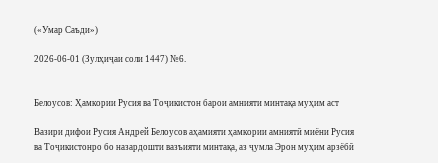(«Умар Саъди»)

2026-06-01 (Зулҳиҷаи соли 1447) №6.


Белоусов: Ҳамкории Русия ва Тоҷикистон барои амнияти минтақа муҳим аст

Вазири дифои Русия Андрей Белоусов аҳамияти ҳамкории амниятӣ миёни Русия ва Тоҷикистонро бо назардошти вазъияти минтақа, аз ҷумла Эрон муҳим арзёбӣ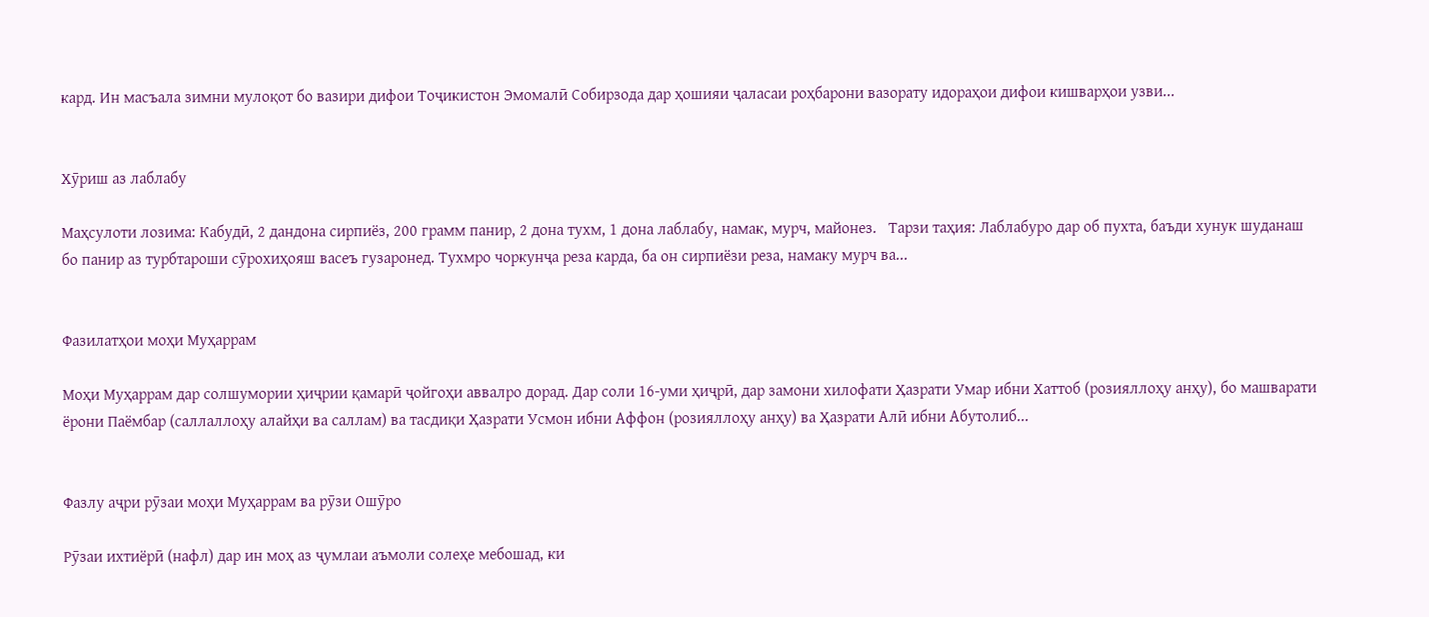кард. Ин масъала зимни мулоқот бо вазири дифои Тоҷикистон Эмомалӣ Собирзода дар ҳошияи ҷаласаи роҳбарони вазорату идораҳои дифои кишварҳои узви...


Хӯриш аз лаблабу

Маҳсулоти лозима: Кабудӣ, 2 дандона сирпиёз, 200 грамм панир, 2 дона тухм, 1 дона лаблабу, намак, мурч, майонез.   Тарзи таҳия: Лаблабуро дар об пухта, баъди хунук шуданаш бо панир аз турбтароши сӯрохиҳояш васеъ гузаронед. Тухмро чоркунҷа реза карда, ба он сирпиёзи реза, намаку мурч ва...


Фазилатҳои моҳи Муҳаррам

Моҳи Муҳаррам дар солшумории ҳиҷрии қамарӣ ҷойгоҳи аввалро дорад. Дар соли 16-уми ҳиҷрӣ, дар замони хилофати Ҳазрати Умар ибни Хаттоб (розияллоҳу анҳу), бо машварати ёрони Паёмбар (саллаллоҳу алайҳи ва саллам) ва тасдиқи Ҳазрати Усмон ибни Аффон (розияллоҳу анҳу) ва Ҳазрати Алӣ ибни Абутолиб...


Фазлу аҷри рӯзаи моҳи Муҳаррам ва рӯзи Ошӯро

Рӯзаи ихтиёрӣ (нафл) дар ин моҳ аз ҷумлаи аъмоли солеҳе мебошад, ки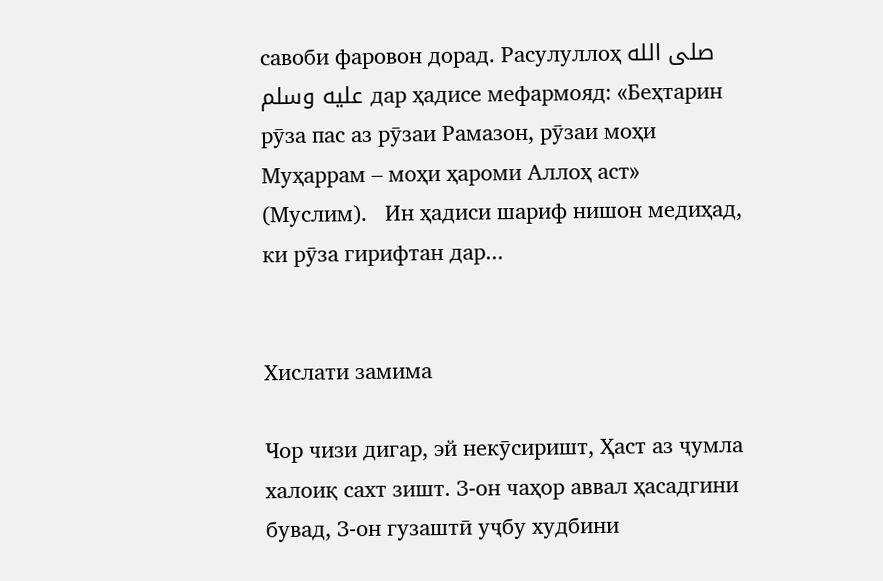савоби фаровон дорад. Расулуллоҳ صلى الله عليه وسلم дар ҳадисе мефармояд: «Беҳтарин рӯза пас аз рӯзаи Рамазон, рӯзаи моҳи Муҳаррам – моҳи ҳароми Аллоҳ аст» (Муслим).   Ин ҳадиси шариф нишон медиҳад, ки рӯза гирифтан дар...


Хислати замима

Чор чизи дигар, эй некӯсиришт, Ҳаст аз ҷумла халоиқ сахт зишт. З-он чаҳор аввал ҳасадгини бувад, З-он гузаштӣ уҷбу худбини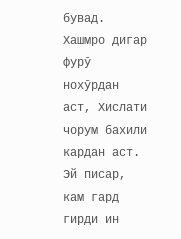бувад. Хашмро дигар фурӯ нохӯрдан аст, Хислати чорум бахили кардан аст. Эй писар, кам гард гирди ин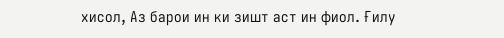хисол, Аз барои ин ки зишт аст ин фиол. Ғилу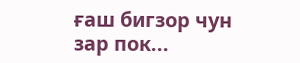ғаш бигзор чун зар пок...